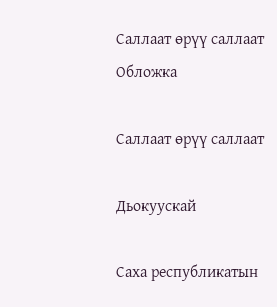Саллаат өрүү саллаат
Обложка

Саллаат өрүү саллаат

Дьокуускай

Саха республикатын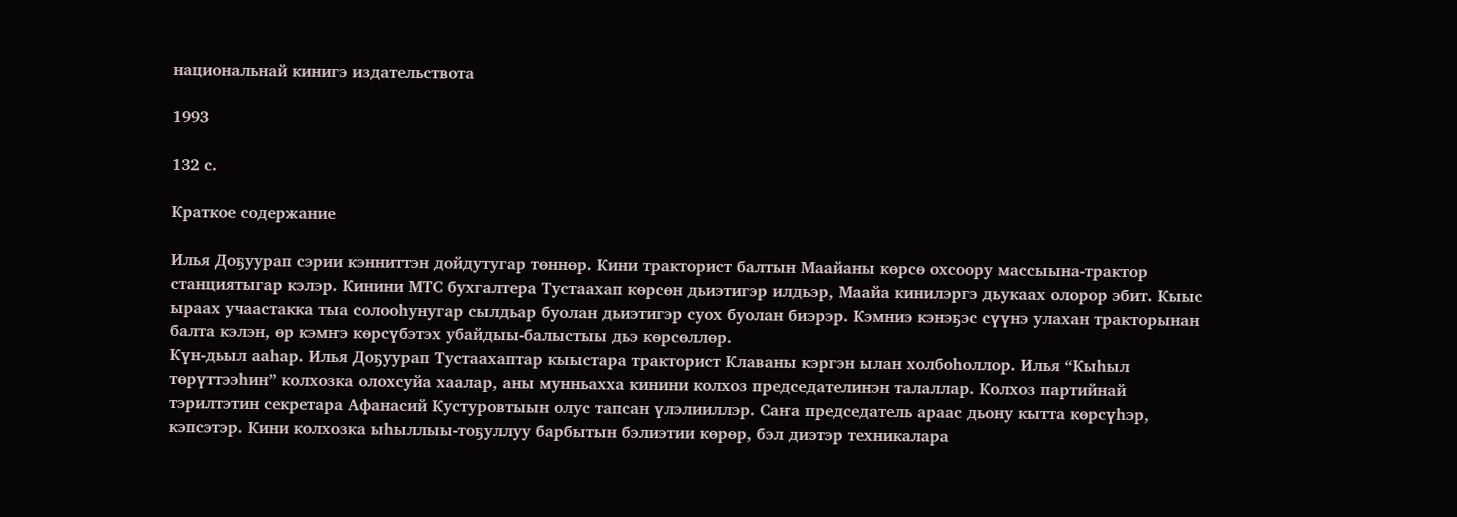национальнай кинигэ издательствота

1993

132 с.

Краткое содержание

Илья Доҕуурап сэрии кэнниттэн дойдутугар төннөр. Кини тракторист балтын Маайаны көрсө охсоору массыына-трактор станциятыгар кэлэр. Кинини МТС бухгалтера Тустаахап көрсөн дьиэтигэр илдьэр, Маайа кинилэргэ дьукаах олорор эбит. Кыыс ыраах учаастакка тыа солооһунугар сылдьар буолан дьиэтигэр суох буолан биэрэр. Кэмниэ кэнэҕэс сүүнэ улахан тракторынан балта кэлэн, өр кэмҥэ көрсүбэтэх убайдыы-балыстыы дьэ көрсөллөр.
Күн-дьыл ааһар. Илья Доҕуурап Тустаахаптар кыыстара тракторист Клаваны кэргэн ылан холбоһоллор. Илья “Кыһыл төрүттээһин” колхозка олохсуйа хаалар, аны мунньахха кинини колхоз председателинэн талаллар. Колхоз партийнай тэрилтэтин секретара Афанасий Кустуровтыын олус тапсан үлэлииллэр. Саҥа председатель араас дьону кытта көрсүһэр, кэпсэтэр. Кини колхозка ыһыллыы-тоҕуллуу барбытын бэлиэтии көрөр, бэл диэтэр техникалара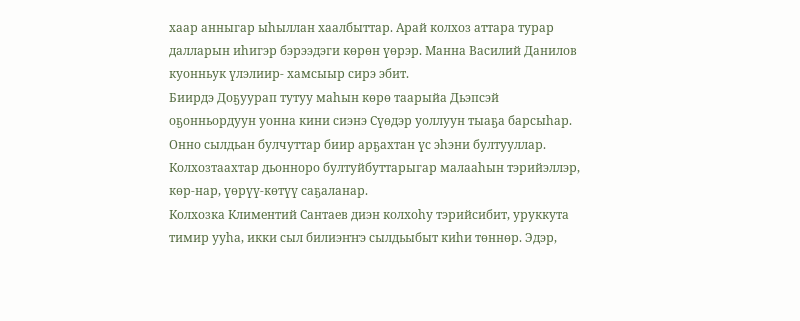хаар анныгар ыһыллан хаалбыттар. Арай колхоз аттара турар далларын иһигэр бэрээдэги көрөн үөрэр. Манна Василий Данилов куонньук үлэлиир- хамсыыр сирэ эбит.
Биирдэ Доҕуурап тутуу маһын көрө таарыйа Дьэпсэй оҕонньордуун уонна кини сиэнэ Сүөдэр уоллуун тыаҕа барсыһар. Онно сылдьан булчуттар биир арҕахтан үс эһэни бултууллар. Колхозтаахтар дьонноро бултуйбуттарыгар малааһын тэрийэллэр, көр-нар, үөрүү-көтүү саҕаланар.
Колхозка Климентий Сантаев диэн колхоһу тэрийсибит, уруккута тимир ууһа, икки сыл билиэҥҥэ сылдьыбыт киһи төннөр. Эдэр,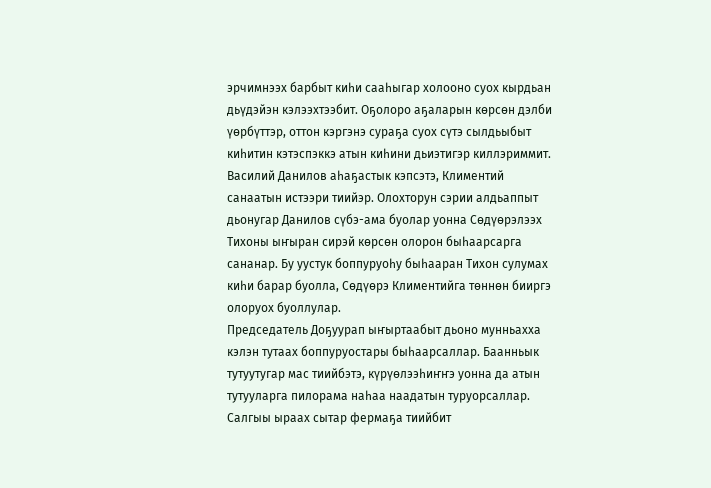эрчимнээх барбыт киһи сааһыгар холооно суох кырдьан дьүдэйэн кэлээхтээбит. Оҕолоро аҕаларын көрсөн дэлби үөрбүттэр, оттон кэргэнэ сураҕа суох сүтэ сылдьыбыт киһитин кэтэспэккэ атын киһини дьиэтигэр киллэриммит. Василий Данилов аһаҕастык кэпсэтэ, Климентий санаатын истээри тиийэр. Олохторун сэрии алдьаппыт дьонугар Данилов сүбэ-ама буолар уонна Сөдүөрэлээх Тихоны ыҥыран сирэй көрсөн олорон быһаарсарга сананар. Бу уустук боппуруоһу быһааран Тихон сулумах киһи барар буолла, Сөдүөрэ Климентийга төннөн бииргэ олоруох буоллулар.
Председатель Доҕуурап ыҥыртаабыт дьоно мунньахха кэлэн тутаах боппуруостары быһаарсаллар. Баанньык тутуутугар мас тиийбэтэ, күрүөлээһиҥҥэ уонна да атын тутууларга пилорама наһаа наадатын туруорсаллар. Салгыы ыраах сытар фермаҕа тиийбит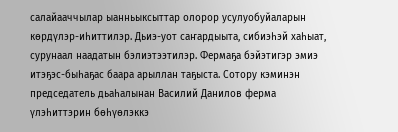салайааччылар ыанньыксыттар олорор усулуобуйаларын көрдүлэр-иһиттилэр. Дьиэ-уот саҥардыыта, сибиэһэй хаһыат, сурунаал наадатын бэлиэтээтилэр. Фермаҕа бэйэтигэр эмиэ итэҕэс-быһаҕас баара арыллан таҕыста. Сотору кэминэн председатель дьаһалынан Василий Данилов ферма үлэһиттэрин бөһүөлэккэ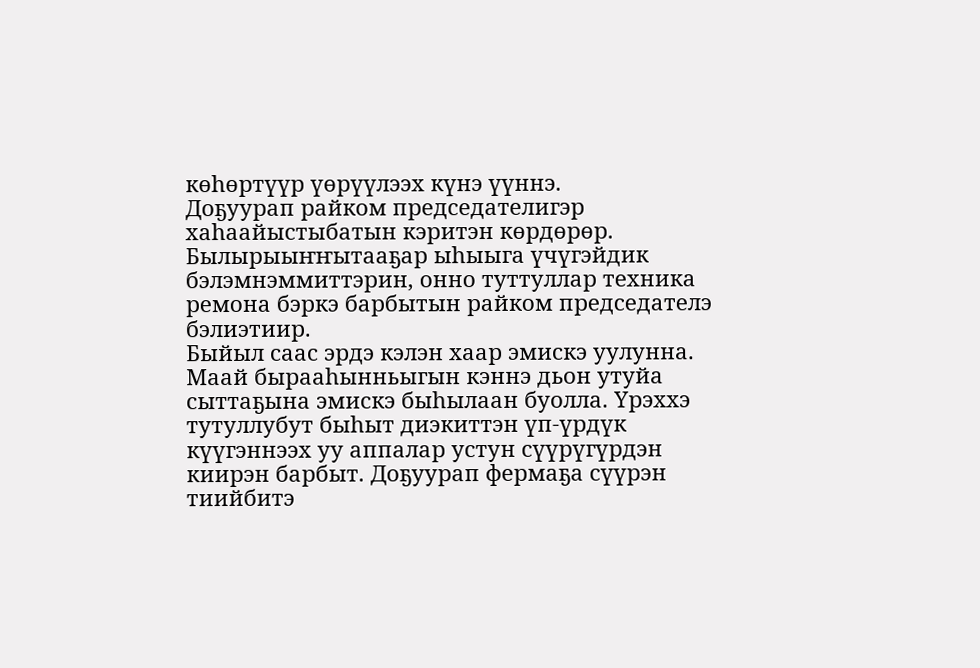көһөртүүр үөрүүлээх күнэ үүннэ.
Доҕуурап райком председателигэр хаһаайыстыбатын кэритэн көрдөрөр. Былырыыҥҥытааҕар ыһыыга үчүгэйдик бэлэмнэммиттэрин, онно туттуллар техника ремона бэркэ барбытын райком председателэ бэлиэтиир.
Быйыл саас эрдэ кэлэн хаар эмискэ уулунна. Маай бырааһынньыгын кэннэ дьон утуйа сыттаҕына эмискэ быһылаан буолла. Үрэххэ тутуллубут быһыт диэкиттэн үп-үрдүк күүгэннээх уу аппалар устун сүүрүгүрдэн киирэн барбыт. Доҕуурап фермаҕа сүүрэн тиийбитэ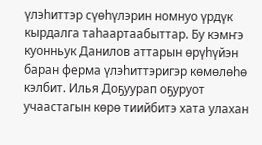үлэһиттэр сүөһүлэрин номнуо үрдүк кырдалга таһаартаабыттар. Бу кэмҥэ куонньук Данилов аттарын өрүһүйэн баран ферма үлэһиттэригэр көмөлөһө кэлбит. Илья Доҕуурап оҕуруот учаастагын көрө тиийбитэ хата улахан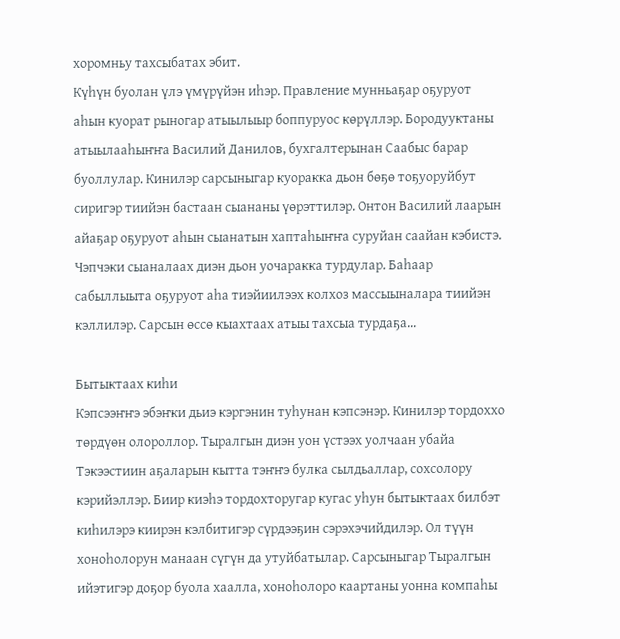хоромньу тахсыбатах эбит.
Күһүн буолан үлэ үмүрүйэн иһэр. Правление мунньаҕар оҕуруот аһын куорат рыногар атыылыыр боппуруос көрүллэр. Бородууктаны атыылааһыҥҥа Василий Данилов, бухгалтерынан Саабыс барар буоллулар. Кинилэр сарсыныгар куоракка дьон бөҕө тоҕуоруйбут сиригэр тиийэн бастаан сыананы үөрэттилэр. Онтон Василий лаарын айаҕар оҕуруот аһын сыанатын хаптаһыҥҥа суруйан саайан кэбистэ. Чэпчэки сыаналаах диэн дьон уочаракка турдулар. Баһаар сабыллыыта оҕуруот аһа тиэйиилээх колхоз массыыналара тиийэн кэллилэр. Сарсын өссө кыахтаах атыы тахсыа турдаҕа...

Бытыктаах киһи
Кэпсээҥҥэ эбэҥки дьиэ кэргэнин туһунан кэпсэнэр. Кинилэр тордоххо төрдүөн олороллор. Тыралгын диэн уон үстээх уолчаан убайа Тэкээстиин аҕаларын кытта тэҥҥэ булка сылдьаллар, сохсолору кэрийэллэр. Биир киэһэ тордохторугар кугас уһун бытыктаах билбэт киһилэрэ киирэн кэлбитигэр сүрдээҕин сэрэхэчийдилэр. Ол түүн хоноһолорун манаан сүгүн да утуйбатылар. Сарсыныгар Тыралгын ийэтигэр доҕор буола хаалла, хоноһолоро каартаны уонна компаһы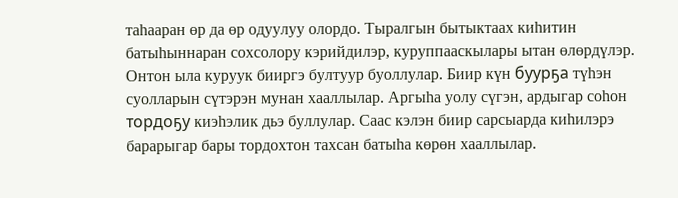таһааран өр да өр одуулуу олордо. Тыралгын бытыктаах киһитин батыһыннаран сохсолору кэрийдилэр, куруппааскылары ытан өлөрдүлэр. Онтон ыла куруук бииргэ бултуур буоллулар. Биир күн буурҕа түһэн суолларын сүтэрэн мунан хааллылар. Аргыһа уолу сүгэн, ардыгар соһон тордоҕу киэһэлик дьэ буллулар. Саас кэлэн биир сарсыарда киһилэрэ барарыгар бары тордохтон тахсан батыһа көрөн хааллылар.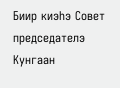Биир киэһэ Совет председателэ Кунгаан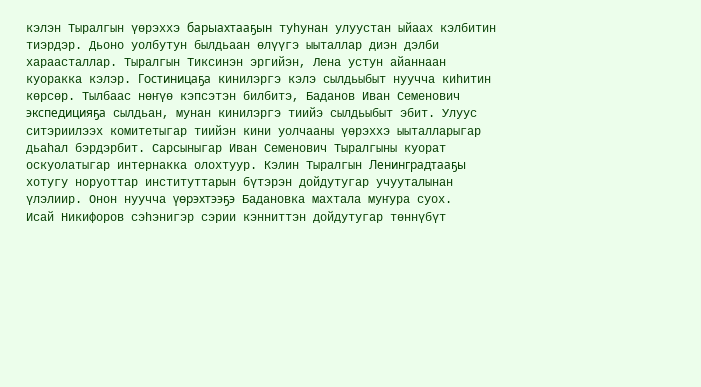кэлэн Тыралгын үөрэххэ барыахтааҕын туһунан улуустан ыйаах кэлбитин тиэрдэр. Дьоно уолбутун былдьаан өлүүгэ ыыталлар диэн дэлби хараасталлар. Тыралгын Тиксинэн эргийэн, Лена устун айаннаан куоракка кэлэр. Гостиницаҕа кинилэргэ кэлэ сылдьыбыт нуучча киһитин көрсөр. Тылбаас нөҥүө кэпсэтэн билбитэ, Баданов Иван Семенович экспедицияҕа сылдьан, мунан кинилэргэ тиийэ сылдьыбыт эбит. Улуус ситэриилээх комитетыгар тиийэн кини уолчааны үөрэххэ ыыталларыгар дьаһал бэрдэрбит. Сарсыныгар Иван Семенович Тыралгыны куорат оскуолатыгар интернакка олохтуур. Кэлин Тыралгын Ленинградтааҕы хотугу норуоттар институттарын бүтэрэн дойдутугар учууталынан үлэлиир. Онон нуучча үөрэхтээҕэ Бадановка махтала муҥура суох.
Исай Никифоров сэһэнигэр сэрии кэнниттэн дойдутугар төннүбүт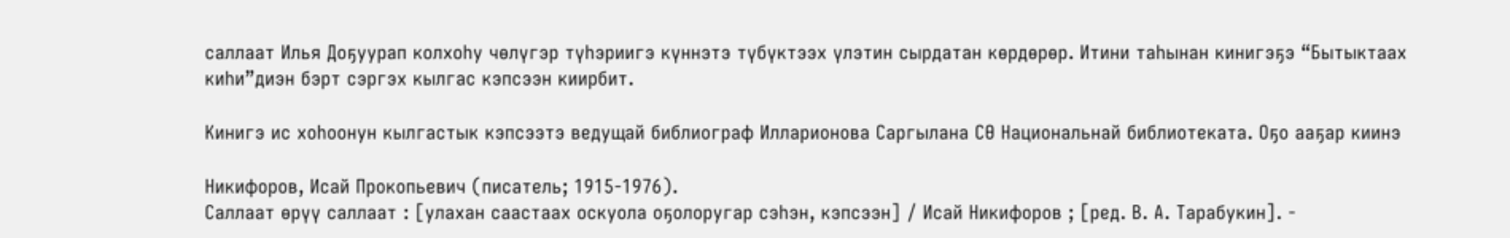саллаат Илья Доҕуурап колхоһу чөлүгэр түһэриигэ күннэтэ түбүктээх үлэтин сырдатан көрдөрөр. Итини таһынан кинигэҕэ “Бытыктаах киһи”диэн бэрт сэргэх кылгас кэпсээн киирбит.

Кинигэ ис хоһоонун кылгастык кэпсээтэ ведущай библиограф Илларионова Саргылана СӨ Национальнай библиотеката. Оҕо ааҕар киинэ

Никифоров, Исай Прокопьевич (писатель; 1915-1976).
Саллаат өрүү саллаат : [улахан саастаах оскуола оҕолоругар сэһэн, кэпсээн] / Исай Никифоров ; [ред. В. А. Тарабукин]. -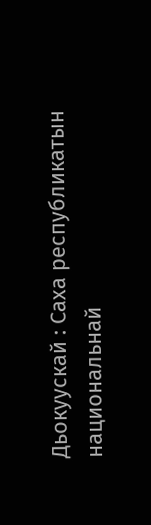Дьокуускай : Саха республикатын национальнай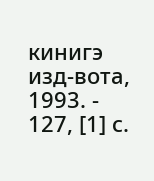кинигэ изд-вота, 1993. - 127, [1] с.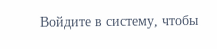Войдите в систему, чтобы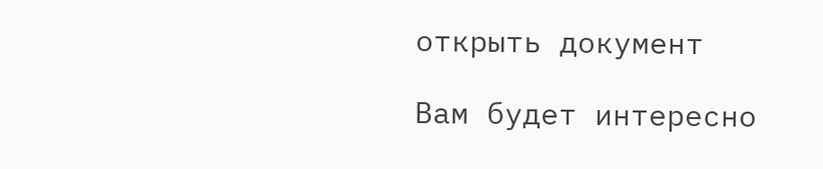открыть документ

Вам будет интересно